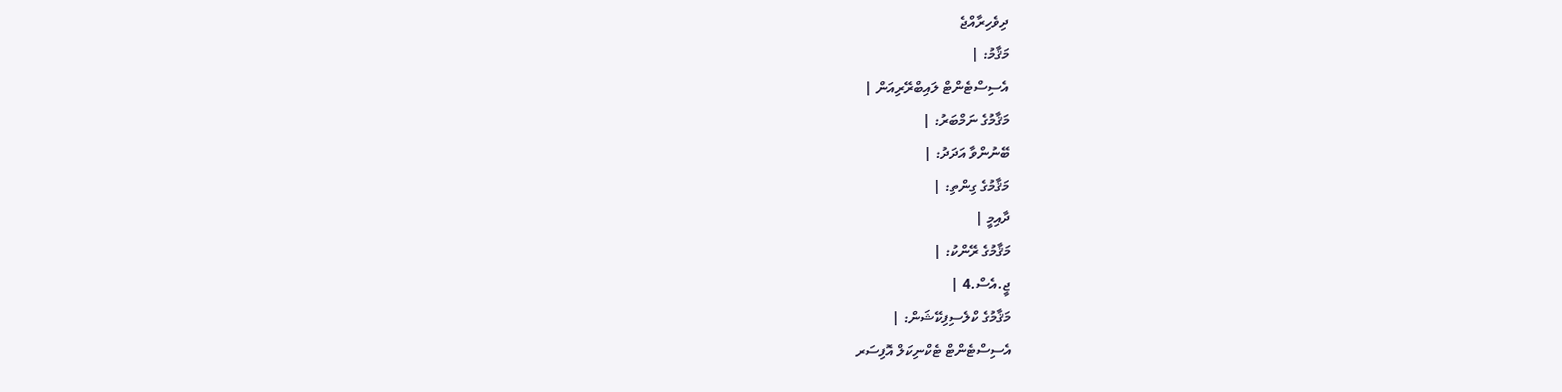ދިވެހިރާއްޖެ
މަޤާމު: |
އެސިސްޓެންޓް ލައިބްރޭރިއަން |
މަޤާމުގެ ނަމްބަރު: |
ބޭނުންވާ އަދަދު: |
މަޤާމުގެ ގިންތި: |
ދާއިމީ |
މަޤާމުގެ ރޭންކު: |
ޖީ.އެސް.4 |
މަޤާމުގެ ކްލެސިފިކޭޝަން: |
އެސިސްޓެންޓް ޓެކްނިކަލް އޮފިސަރ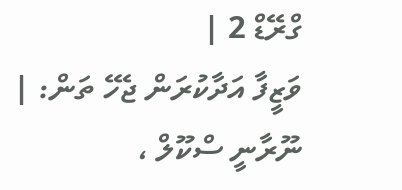ގްރޭޑް 2 |
ވަޒީފާ އަދާކުރަން ޖެހޭ ތަން: |
ނޫރާނީ ސްކޫލް ،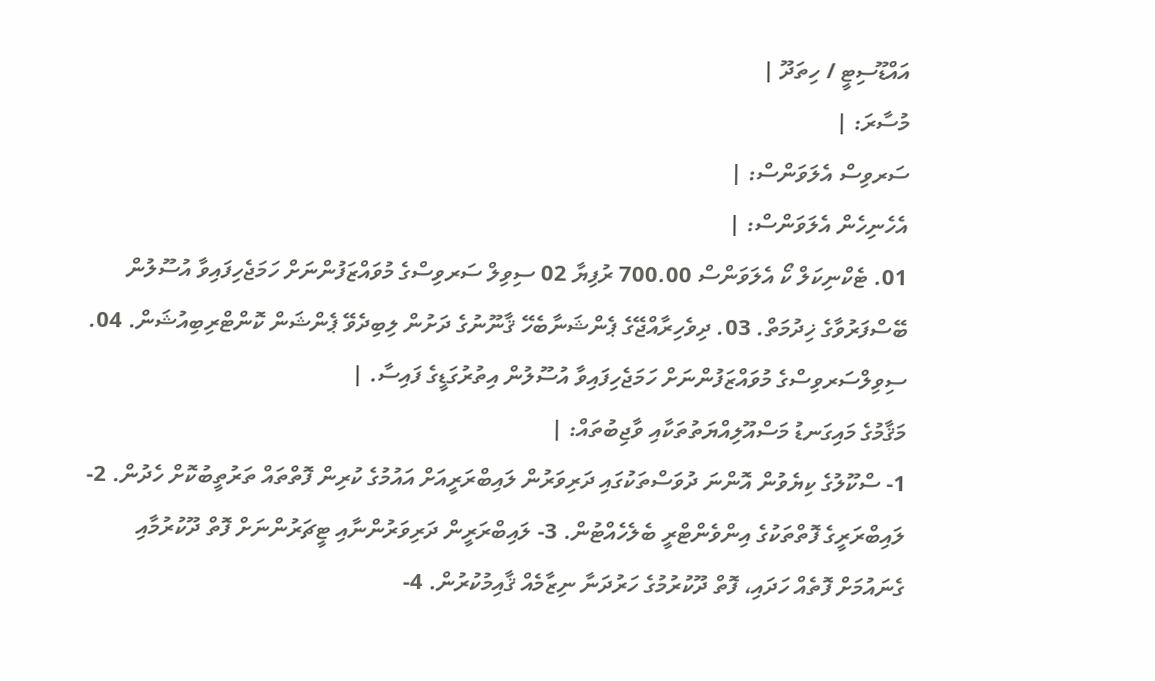އައްޑޫސިޓީ / ހިތަދޫ |
މުސާރަ: |
ސަރވިސް އެލަވަންސް: |
އެހެނިހެން އެލަވަންސް: |
01. ޓެކްނިކަލް ކޯ އެލަވަންސް 700.00 ރުފިޔާ 02 ސިވިލް ސަރވިސްގެ މުވައްޒަފުންނަށް ހަމަޖެހިފައިވާ އުސޫލުން ބޭސްފަރުވާގެ ޚިދުމަތް. 03. ދިވެހިރާއްޖޭގެ ޕެންޝަނާބެހޭ ޤާނޫނުގެ ދަށުން ލިބިދެވޭ ޕެންޝަން ކޮންޓްރިބިއުޝަން. 04. ސިވިލްސަރވިސްގެ މުވައްޒަފުންނަށް ހަމަޖެހިފައިވާ އުސޫލުން އިތުރުގަޑީގެ ފައިސާ. |
މަޤާމުގެ މައިގަނޑު މަސްއޫލިއްޔަތުތަކާއި ވާޖިބުތައް: |
1- ސްކޫލުގެ ކިޔެވުން އޮންނަ ދުވަސްތަކުގައި ދަރިވަރުން ލައިބްރަރީއަށް އައުމުގެ ކުރިން ފޮތްތައް ތަރުތީބުކޮށް ހެދުން. 2- ލައިބްރަރީގެ ފޮތްތަކުގެ އިންވެންޓްރީ ބެލެހެއްޓުން. 3- ލައިބްރަރީން ދަރިވަރުންނާއި ޓީޗަރުންނަށް ފޮތް ދޫކުރުމާއި ގެނައުމަށް ފޮތެއް ހަދައި، ފޮތް ދޫކުރުމުގެ ހަރުދަނާ ނިޒާމެއް ޤާއިމުކުރުން. 4-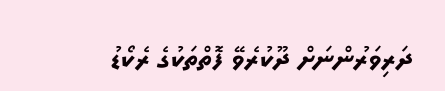ދަރިވަރުންނަށް ދޫކުރެވޭ ފޮތްތަކުގެ ރެކޯޑު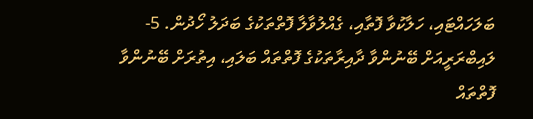ބަލަހައްޓައި، ހަލާކުވާ ފޮތާއި، ގެއްލުވާލާ ފޮތްތަކުގެ ބަދަލު ހޯދުން. 5- ލައިބްރަރީއަށް ބޭނުންވާ ދާއިރާތަކުގެ ފޮތްތައް ބަލައި، އިތުރަށް ބޭނުންވާ ފޮތްތައް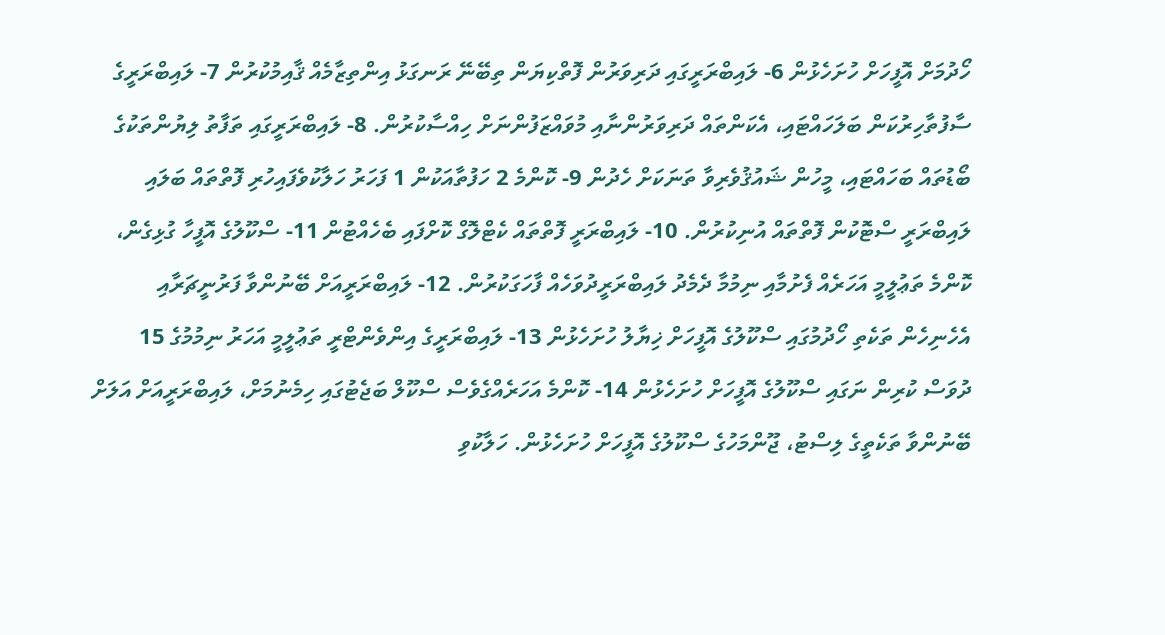ހޯދުމަށް އޮފީހަށް ހުށަހެޅުން 6- ލައިބްރަރީގައި ދަރިވަރުން ފޮތްކިޔަން ތިބޭނޭ ރަނގަޅު އިންތިޒާމެއް ޤާއިމުކުރުން 7- ލައިބްރަރީގެ ސާފުތާހިރުކަން ބަލަހައްޓައި، އެކަންތައް ދަރިވަރުންނާއި މުވައްޒަފުންނަށް ހިއްސާކުރުން. 8- ލައިބްރަރީގައި ތަފާތު ލިޔުންތަކުގެ ބޯޑުތައް ބަހައްޓައި، މީހުން ޝައުޤުވެރިވާ ތަނަކަށް ހެދުން 9- ކޮންމެ 2 ހަފުތާއަކުން 1 ފަހަރު ހަލާކުވެފައިހުރި ފޮތްތައް ބަލައި ލައިބްރަރީ ސްޓޮކުން ފޮތްތައް އުނިކުރުން. 10- ލައިބްރަރީ ފޮތްތައް ކެޓްލޮގް ކޮށްފައި ބެހެއްޓުން 11- ސްކޫލުގެ އޮފީހާ ގުޅިގެން، ކޮންމެ ތަޢުލީމީ އަހަރެއް ފެށުމާއި ނިމުމާ ދެމެދު ލައިބްރަރީދުވަހެއް ފާހަގަކުރުން. 12- ލައިބްރަރީއަށް ބޭނުންވާ ފަރުނީޗަރާއި އެހެނިހެން ތަކެތި ހޯދުމުގައި ސްކޫލުގެ އޮފީހަށް ޚިޔާލު ހުށަހެޅުން 13- ލައިބްރަރީގެ އިންވެންޓްރީ ތަޢުލީމީ އަހަރު ނިމުމުގެ 15 ދުވަސް ކުރިން ނަގައި ސްކޫލުގެ އޮފީހަށް ހުށަހެޅުން 14- ކޮންމެ އަހަރެއްގެވެސް ސްކޫލް ބަޖެޓުގައި ހިމެނުމަށް، ލައިބްރަރީއަށް އަލަށް ބޭނުންވާ ތަކެތީގެ ލިސްޓު، ޖޫންމަހުގެ ސްކޫލުގެ އޮފީހަށް ހުށަހެޅުން. ހަލާކުވި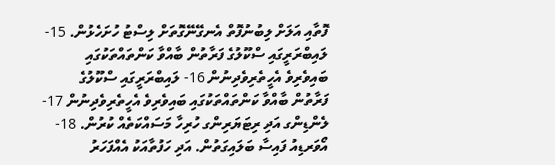ފޮތާއި އަލަށް ލިބުނުފޮތް އެނގޭނޭގޮތަށް ލިސްޓު ހުށަހެޅުން. 15- ލައިބްރަރީގައި ސްކޫލުގެ ފަރާތުން ބާއްވާ ކަންތައްތަކުގައި ބައިވެރިވެ އެހީތެރިވެދިނުން 16- ލައިބްރަރީގައި ސްކޫލުގެ ފަރާތުން ބާއްވާ ކަންތައްތަކުގައި ބައިވެރިވެ އެހީތެރިވެދިނުން 17- ލެންޑިންގ އަދި ރިޓަޔަރިންގ ހުރިހާ މަސައްކަތެއް ކުރުން. 18- އޯވަރޑިއު ފައިސާ ބަލައިގަތުން. އަދި ހަފުތާއަކު އެއްފަހަރު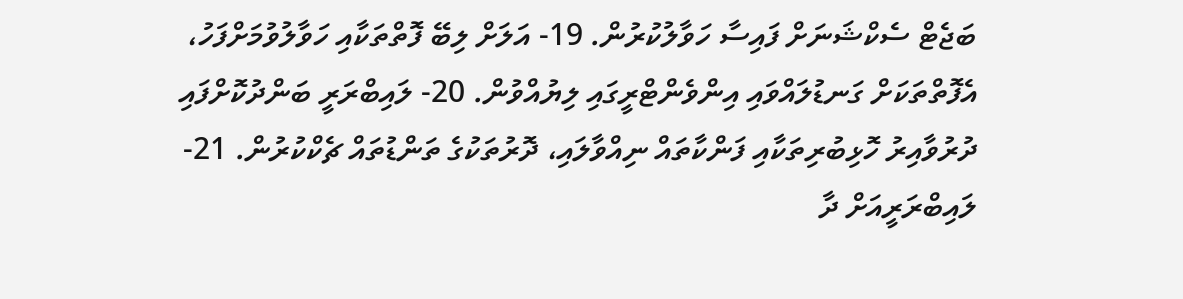ބަޖެޓް ސެކްޝަނަށް ފައިސާ ހަވާލުކުރުން. 19- އަލަށް ލިބޭ ފޮތްތަކާއި ހަވާލުވުމަށްފަހު، އެފޮތްތަކަށް ގަނޑުލައްވައި އިންވެންޓްރީގައި ލިޔުއްވުން. 20- ލައިބްރަރީ ބަންދުކޮށްފައި ދުރުވާއިރު ހޮޅިބުރިތަކާއި ފަންކާތައް ނިއްވާލައި، ދޮރުތަކުގެ ތަންޑުތައް ޗެކްކުރުން. 21- ލައިބްރަރީއަށް ދާ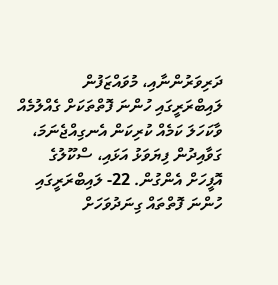ދަރިވަރުންނާއި، މުވައްޒަފުން ލައިބްރަރީގައި ހުންނަ ފޮތްތަކަށް ގެއްލުމެއް ވާކަހަލަ ކަމެއް ކުރިކަން އެނގިއްޖެނަމަ، ގަވާއިދުން ފިޔަވަޅު އަޅައި، ސްކޫލުގެ އޮފީހަށް އެންގުން. 22- ލައިބްރަރީގައި ހުންނަ ފޮތްތައް ގިނަދުވަހަށް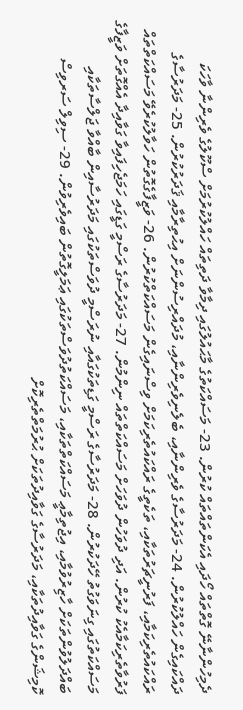ދެމިހުންނާނޭ ގޮތްތައް ހޯދައި އެކަންތައްތައް ކުރުން. 23- މަސައްކަތުގެ މާޙައުލުގައި ދިމާވާ ދަތިތައް ހައްލުކުރުމަށް ސްކޫލުގެ ވެރިންނާ ވާހަކަ ދައްކައިގެން ހައްލުކުރުން. 24- މަދަރުސާގެ ވެރިންނާއި، ބެލެނިވެރިންނާއި، މުދައްރިސުންނަށް އިޙުތިރާމާއި ޤަދަރުކުރުން. 25- މަދަރުސާގެ ރައްކައުތެރިކަމާއި، ފަރުނީޗަރުތަކާއި، ތަކެތީގެ ރައްކައުތެރިކަމަށް ވިސްނައިގެން މަސައްކަތްކުރުން. 26- ވަޒީފާގެގޮތުން ހަވާލުކުރެވޭ މަސައްކަތްތައް ފަރުވާތެރިކަމާއެކު ކުރުން. އަދި ދުވަހުން ދުވަހަށް މަސައްކަތްތައް ނިންމުން. 27- މަދަރުސާގެ ރަސްމީ ގަޑީގައި ހަމަޖެހިފައިވާ ގަވާއިދާ އެއްގޮތަށް ވަޒީފާގެ މަސައްކަތުގައި ގިނަވަގުތު ހޭދަކުރުން. 28- މަދަރުސާގެ ރަސްމީ ގަޑިތަކުގައާއި ނުރަސްމީ ދުވަސްތަކުގައި މަދަރުސާއިން ބާއްވާ ޖަލްސާތަކާއި ބައްދަލުވުންތަކަށް ހާޒިރުވުމާއި، އިޖުތިމާޢީ މަސައްކަތްތަކާއި، މަސައްކަތުދުވަސްތަކުގައި ޢަމަލީގޮތުން ބައިވެރިވުން. 29- ސިވިލް ސަރވިސް ކޮމިޝަންގެ ގަވާއިދުތަކާއި، މަދަރުސާގެ ގަވާއިދުތަކަށް ޙުރުމަތްތެރިކޮށް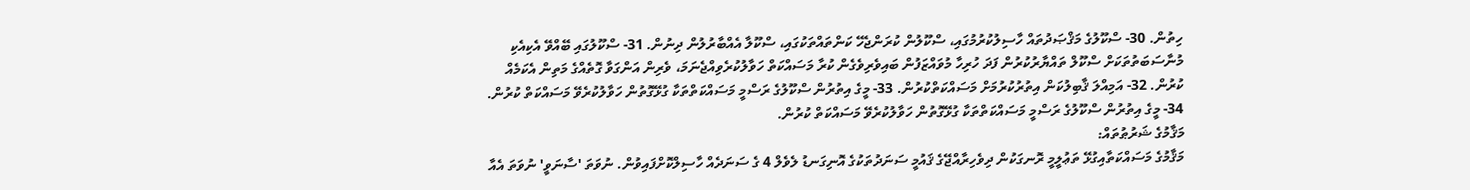ހިތުން. 30- ސްކޫލުގެ މަޤްޞަދުތައް ހާސިލުކުރުމުގައި، ސްކޫލުން ކުރަންޖެހޭ ކަންތައްތަކުގައި، ސްކޫލާ އެއްބާރުލުން ދިނުން. 31- ސްކޫލުގައި ބޭއްވޭ އެކިއެކި މުނާސަބަތުތަކަށް ސްކޫލް ތައްޔާރުކުރުން ފަދަ ހުރިހާ މުވައްޒަފުން ބައިވެރިވެގެން ކުރާ މަސައްކަތް ހަވާލުކުރެވިއްޖެނަމަ، ވެރިން އަންގަވާ ގޮތެއްގެ މަތިން އެކަމެއް ކުރުން. 32- އަމިއްލަ ޤާބިލުކަން އިތުރުކުރުމަށް މަސައްކަތްކުރުން. 33- މީގެ އިތުރުން ސްކޫލުގެ ރަސްމީ މަސައްކަތްތަކާ ގުޅޭގޮތުން ހަވާލުކުރެވޭ މަސައްކަތް ކުރުން. 34- މީގެ އިތުރުން ސްކޫލުގެ ރަސްމީ މަސައްކަތްތަކާ ގުޅޭގޮތުން ހަވާލުކުރެވޭ މަސައްކަތް ކުރުން.
މަޤާމުގެ ޝަރުޠުތައް:
މަޤާމުގެ މަސައްކަތާއިގުޅޭ ތަޢުލީމީ ރޮނގަކުން ދިވެހިރާއްޖޭގެ ޤައުމީ ސަނަދުތަކުގެ އޮނިގަނޑު ލެވެލް 4 ގެ ސަނަދެއް ހާސިލްކޮށްފައިވުން. ނުވަތަ 'ސާނަވީ' ނުވަތަ އެއާ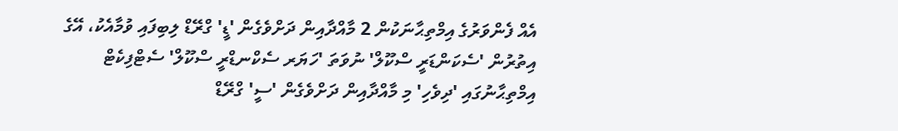އެއް ފެންވަރުގެ އިމްތިޙާނަކުން 2 މާއްދާއިން ދަށްވެގެން 'ޑީ' ގްރޭޑް ލިބިފައި ވުމާއެކު، އޭގެ އިތުރުން 'ސެކަންޑަރީ ސްކޫލް' ނުވަތަ 'ހަޔަރ ސެކްނޑްރީ ސްކޫލް' ސެޓްފިކެޓް އިމްތިޙާނުގައި 'ދިވެހި' މި މާއްދާއިން ދަށްވެގެން 'ސީ' ގްރޭޑް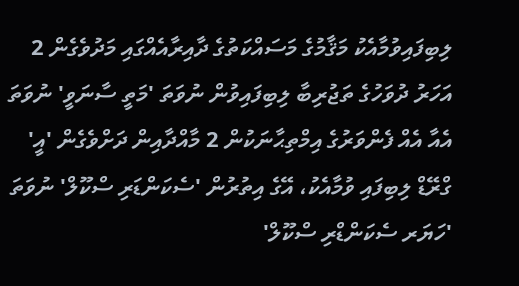ލިބިފައިވުމާއެކު މަޤާމުގެ މަސައްކަތުގެ ދާއިރާއެއްގައި މަދުވެގެން 2 އަހަރު ދުވަހުގެ ތަޖުރިބާ ލިބިފައިވުން ނުވަތަ 'މަތީ ސާނަވީ' ނުވަތަ އެއާ އެއް ފެންވަރުގެ އިމްތިޙާނަކުން 2 މާއްދާއިން ދަށްވެގެން 'އީ' ގްރޭޑް ލިބިފައި ވުމާއެކު، އޭގެ އިތުރުން 'ސެކަންޑަރި ސްކޫލް' ނުވަތަ 'ހަޔަރ ސެކަންޑްރި ސްކޫލް'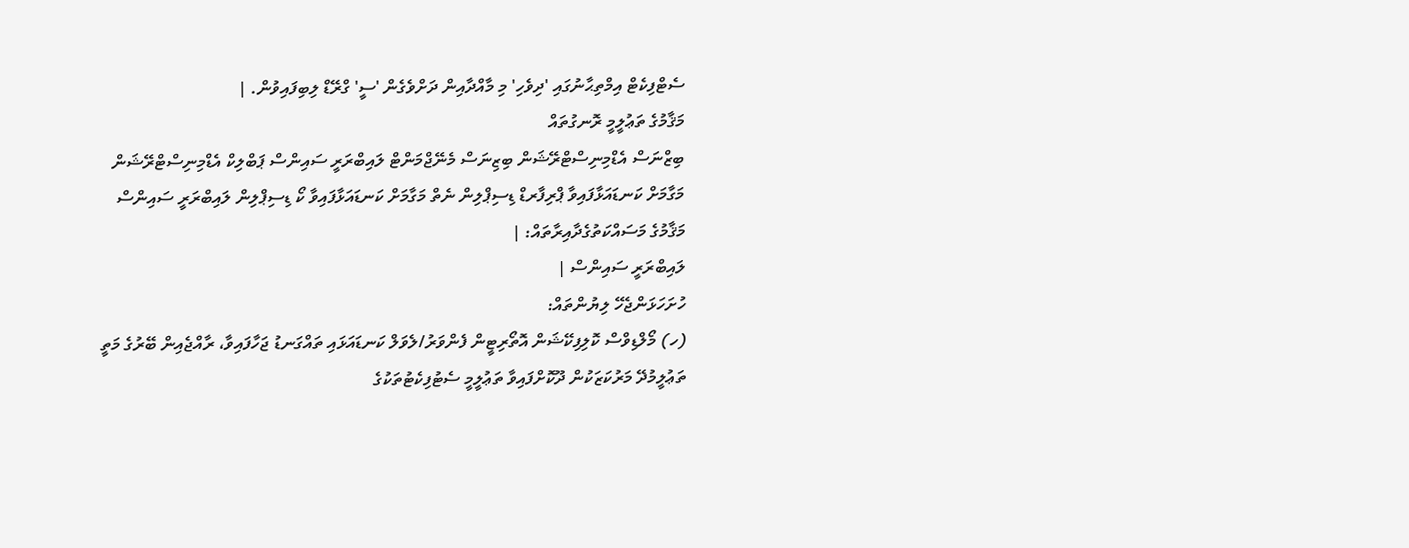ސެޓްފިކެޓް އިމްތިޙާނުގައި 'ދިވެހި' މި މާއްދާއިން ދަށްވެގެން 'ސީ' ގްރޭޑް ލިބިފައިވުން. |
މަޤާމުގެ ތަޢުލީމީ ރޮނގުތައް
ބިޒްނަސް އެޑްމިނިސްޓްރޭޝަން ބިޒިނަސް މެނޭޖްމަންޓް ލައިބްރަރީ ސައިންސް ޕަބްލިކް އެޑްމިނިސްޓްރޭޝަން މަގާމަށް ކަނޑައަޅާފައިވާ ޕްރިފާރޑް ޑިސިޕްލިން ނެތް މަގާމަށް ކަނޑައަޅާފައިވާ ކޯ ޑިސިޕްލިން ލައިބްރަރީ ސައިންސް
މަޤާމުގެ މަސައްކަތުގެދާއިރާތައް: |
ލައިބްރަރީ ސައިންސް |
ހުށަހަޅަންޖެހޭ ލިޔުންތައް:
(ހ) މޯލްޑިވްސް ކޮލިފިކޭޝަން އޮތޯރިޓީން ފެންވަރު/ލެވަލް ކަނޑައަޅައި ތައްގަނޑު ޖަހާފައިވާ، ރާއްޖެއިން ބޭރުގެ މަތީ ތަޢުލީމުދޭ މަރުކަޒަކުން ދޫކޮށްފައިވާ ތަޢުލީމީ ސެޓުފިކެޓުތަކުގެ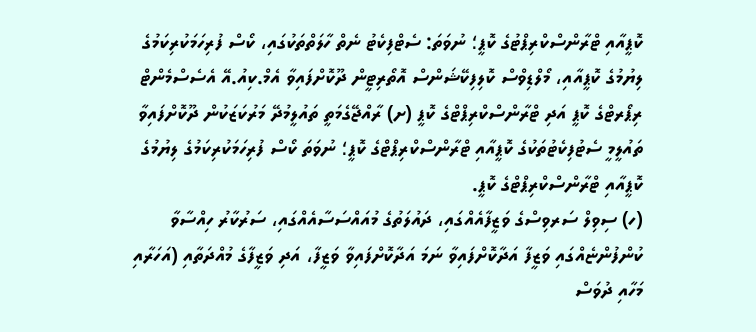ކޮޕީއާއި ޓްރާންސްކްރިޕްޓުގެ ކޮޕީ؛ ނުވަތަ: ސެޓްފިކެޓު ނެތް ހާލަތްތަކުގައި، ކޯސް ފުރިހަމަކުރިކަމުގެ ލިޔުމުގެ ކޮޕީއާއި، މޯލްޑިވްސް ކޮލިފިކޭޝަންސް އޮތޯރިޓީން ދޫކޮށްފައިވާ އެމް.ކިއު.އޭ އެސެސްމެންޓް ރިޕޯރޓްގެ ކޮޕީ އަދި ޓްރާންސްކްރިޕްޓްގެ ކޮޕީ (ށ) ރާއްޖޭގެމަތީ ތައުލީމުދޭ މަރުކަޒަކުން ދޫކޮށްފައިވާ ތައުލީމީ ސެޓުފިކެޓުތަކުގެ ކޮޕީއާއި ޓްރާންސްކްރިޕްޓްގެ ކޮޕީ؛ ނުވަތަ ކޯސް ފުރިހަމަކުރިކަމުގެ ލިޔުމުގެ ކޮޕީއާއި ޓްރާންސްކްރިޕްޓްގެ ކޮޕީ.
(ހ) ސިވިލް ސަރވިސްގެ ވަޒީފާއެއްގައި، ދައުލަތުގެ މުއައްސަސާއެއްގައި، ސަރުކާރު ހިއްސާވާ ކުންފުންޏެއްގައި ވަޒީފާ އަދާކޮށްފައިވާ ނަމަ އަދާކޮށްފައިވާ ވަޒީފާ، އަދި ވަޒީފާގެ މުއްދަތާއި (އަހަރާއި މަހާއި ދުވަސް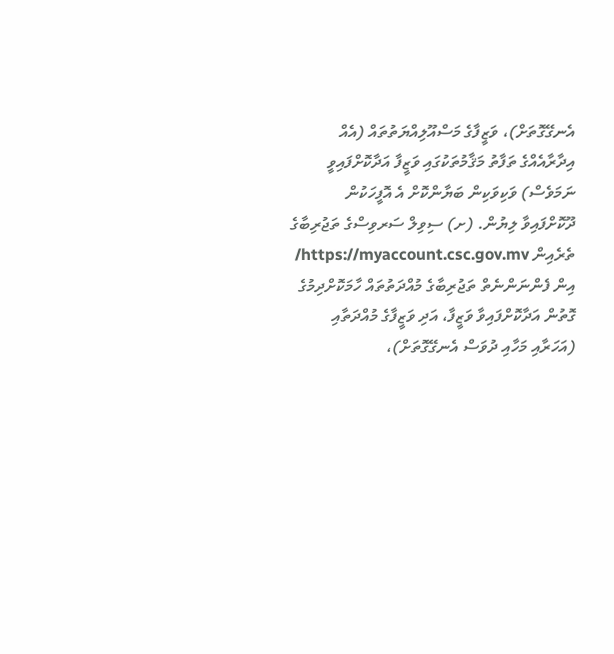އެނގޭގޮތަށް)، ވަޒީފާގެ މަސްއޫލިއްޔަތުތައް (އެއް އިދާރާއެއްގެ ތަފާތު މަޤާމުތަކުގައި ވަޒީފާ އަދާކޮށްފައިވީ ނަމަވެސް) ވަކިވަކިން ބަޔާންކޮށް އެ އޮފީހަކުން ދޫކޮށްފައިވާ ލިޔުން. (ށ) ސިވިލް ސަރވިސްގެ ތަޖުރިބާގެ ތެރެއިން https://myaccount.csc.gov.mv/ އިން ފެންނަންނެތް ތަޖުރިބާގެ މުއްދަތުތައް ހާމަކޮށްދިމުގެ ގޮތުން އަދާކޮށްފައިވާ ވަޒީފާ، އަދި ވަޒީފާގެ މުއްދަތާއި (އަހަރާއި މަހާއި ދުވަސް އެނގޭގޮތަށް)،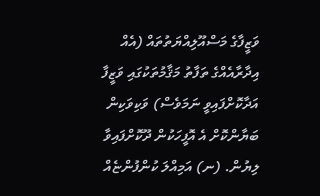ވަޒީފާގެ މަސްއޫލިއްޔަތުތައް (އެއް އިދާރާއެއްގެ ތަފާތު މަޤާމުތަކުގައި ވަޒީފާ އަދާކޮށްފައިވީ ނަމަވެސް) ވަކިވަކިން ބަޔާންކޮށް އެ އޮފީހަކުން ދޫކޮށްފައިވާ ލިޔުން. (ނ) އަމިއްލަ ކުންފުންޏެއް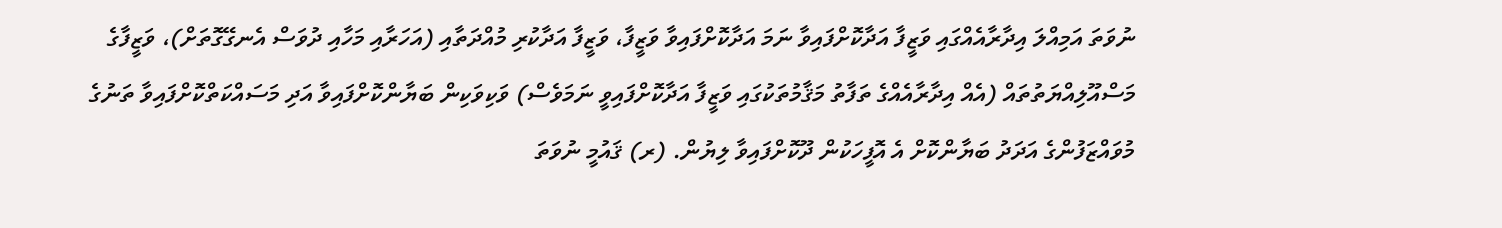ނުވަތަ އަމިއްލަ އިދާރާއެއްގައި ވަޒީފާ އަދާކޮށްފައިވާ ނަމަ އަދާކޮށްފައިވާ ވަޒީފާ، ވަޒީފާ އަދާކުރި މުއްދަތާއި (އަހަރާއި މަހާއި ދުވަސް އެނގޭގޮތަށް)، ވަޒީފާގެ މަސްއޫލިއްޔަތުތައް (އެއް އިދާރާއެއްގެ ތަފާތު މަޤާމުތަކުގައި ވަޒީފާ އަދާކޮށްފައިވީ ނަމަވެސް) ވަކިވަކިން ބަޔާންކޮށްފައިވާ އަދި މަސައްކަތްކޮށްފައިވާ ތަނުގެ މުވައްޒަފުންގެ އަދަދު ބަޔާންކޮށް އެ އޮފީހަކުން ދޫކޮށްފައިވާ ލިޔުން. (ރ) ޤައުމީ ނުވަތަ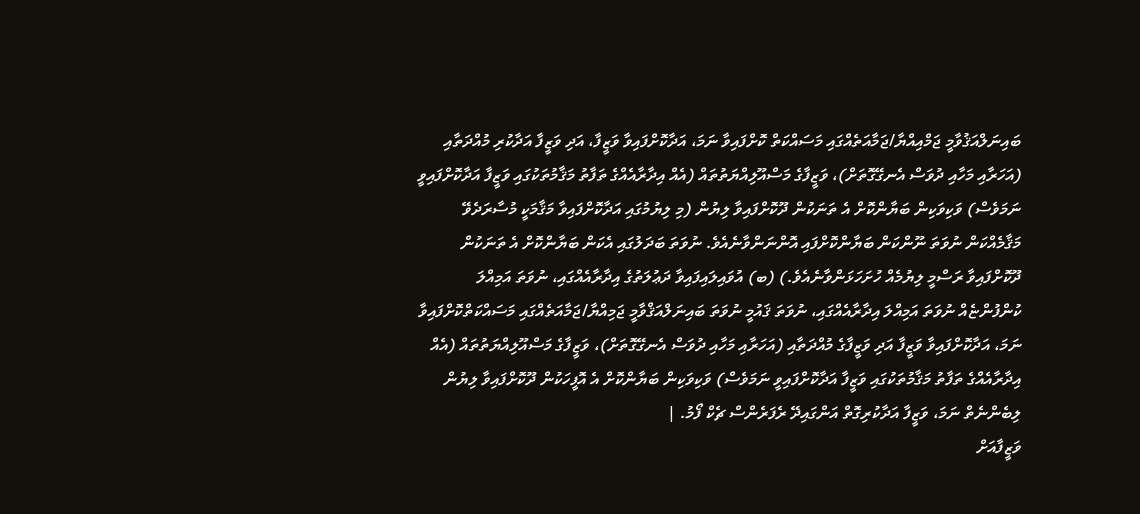ބައިނަލްއަޤުވާމީ ޖަމްއިއްޔާ/ޖަމާއަތެއްގައި މަސައްކަތް ކޮށްފައިވާ ނަމަ، އަދާކޮށްފައިވާ ވަޒީފާ، އަދި ވަޒީފާ އަދާކުރި މުއްދަތާއި (އަހަރާއި މަހާއި ދުވަސް އެނގޭގޮތަށް)، ވަޒީފާގެ މަސްއޫލިއްޔަތުތައް (އެއް އިދާރާއެއްގެ ތަފާތު މަޤާމުތަކުގައި ވަޒީފާ އަދާކޮށްފައިވީ ނަމަވެސް) ވަކިވަކިން ބަޔާންކޮށް އެ ތަނަކުން ދޫކޮށްފައިވާ ލިޔުން (މި ލިޔުމުގައި އަދާކޮށްފައިވާ މަޤާމަކީ މުސާރަދެވޭ މަޤާމެއްކަން ނުވަތަ ނޫންކަން ބަޔާންކޮށްފައި އޮންނަންވާނެއެވެ. ނުވަތަ ބަދަލުގައި އެކަން ބަޔާންކޮށް އެ ތަނަކުން ދޫކޮށްފައިވާ ރަސްމީ ލިޔުމެއް ހުށަހަޅަންވާނެއެވެ.) (ބ) އުވައިލައިފައިވާ ދަޢުލަތުގެ އިދާރާއެއްގައި، ނުވަތަ އަމިއްލަ ކުންފުންޏެއް ނުވަތަ އަމިއްލަ އިދާރާއެއްގައި، ނުވަތަ ޤައުމީ ނުވަތަ ބައިނަލްއަޤްވާމީ ޖަމިއްޔާ/ޖަމާއަތެއްގައި މަސައްކަތްކޮށްފައިވާ ނަމަ، އަދާކޮށްފައިވާ ވަޒީފާ އަދި ވަޒީފާގެ މުއްދަތާއި (އަހަރާއި މަހާއި ދުވަސް އެނގޭގޮތަށް)، ވަޒީފާގެ މަސްއޫލިއްޔަތުތައް (އެއް އިދާރާއެއްގެ ތަފާތު މަޤާމުތަކުގައި ވަޒީފާ އަދާކޮށްފައިވީ ނަމަވެސް) ވަކިވަކިން ބަޔާންކޮށް އެ އޮފީހަކުން ދޫކޮށްފައިވާ ލިޔުން ލިބެންނެތް ނަމަ، ވަޒީފާ އަދާކުރިގޮތް އަންގައިދޭ ރެފަރެންސް ޗެކް ފޯމު. |
ވަޒީފާއަށް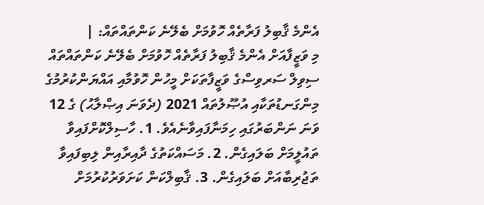އެންމެ ޤާބިލު ފަރާތެއް ހޮވުމަށް ބެލޭނެ ކަންތައްތައް: |
މި ވަޒީފާއަށް އެންމެ ޤާބިލު ފަރާތެއް ހޮވުމަށް ބެލޭނެ ކަންތައްތައް ސިވިލް ސަރވިސްގެ ވަޒީފާތަކަށް މީހުން ހޮވުމާއި އައްޔަންކުރުމުގެ މިންގަނޑުތަކާއި އުޞޫލުތައް 2021 (ދެވަނަ އިޞްލާޙު) ގެ 12 ވަނަ ނަންބަރުގައި ހިމަނާފައިވާނެއެވެ. 1. ހާސިލްކޮށްފައިވާ ތައުލީމަށް ބަލައިގެން. 2. މަސައްކަތުގެ ދާއިރާއިން ލިބިފައިވާ ތަޖުރިބާއަށް ބަލައިގެން. 3. ޤާބިލްކަން ކަށަވަރުކުރުމަށް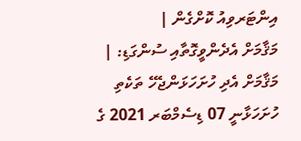އިންޓަރވިއު ކޮށްގެން |
މަޤާމަށް އެދެންވީގޮތާއި ސުންގަޑި: |
މަޤާމަށް އެދި ހުށަހަޅަންޖެހޭ ތަކެތި ހުށަހަޅާނީ 07 ޑިސެމްބަރ 2021 ގެ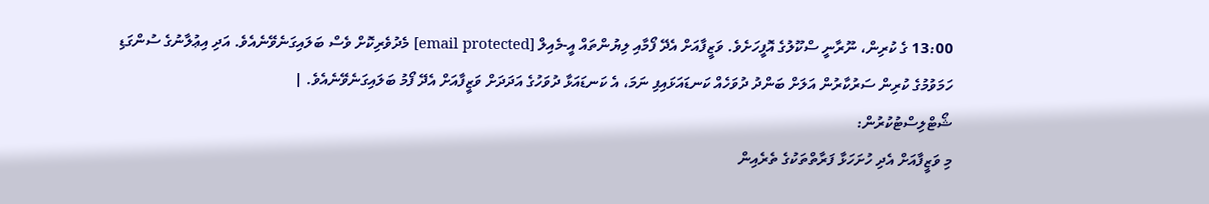13:00 ގެ ކުރިން، ނޫރާނީ ސްކޫލުގެ އޮފީހަށެވެ. ވަޒީފާއަށް އެދޭ ފޯމާއި ލިޔުންތައް އީ-މެއިލް [email protected] މެދުވެރިކޮށް ވެސް ބަލައިގަނެވޭނެއެވެ. އަދި އިޢުލާނުގެ ސުންގަޑި ހަމަވުމުގެ ކުރިން ސަރުކާރުން އަލަށް ބަންދު ދުވަހެއް ކަނޑައަޅައިފި ނަމަ، އެ ކަނޑައަޅާ ދުވަހުގެ އަދަދަށް ވަޒީފާއަށް އެދޭ ފޯމު ބަލައިގަނެވޭނެއެވެ. |
ޝޯޓްލިސްޓުކުރުން:
މި ވަޒީފާއަށް އެދި ހުށަހަޅާ ފަރާތްތަކުގެ ތެރެއިން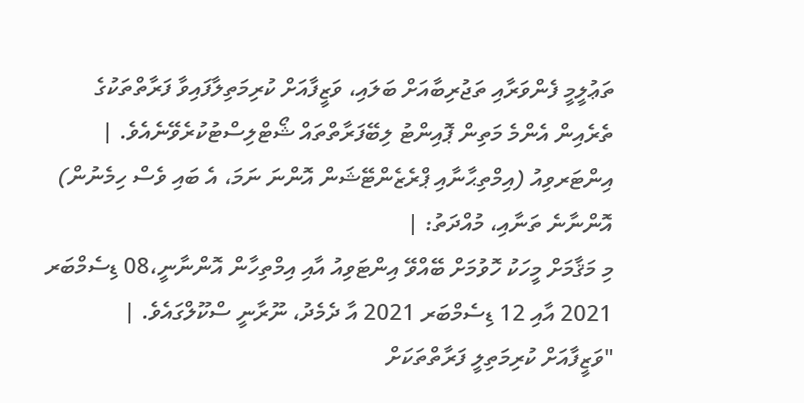ތަޢުލީމީ ފެންވަރާއި ތަޖުރިބާއަށް ބަލައި، ވަޒީފާއަށް ކުރިމަތިލާފައިވާ ފަރާތްތަކުގެ ތެރެއިން އެންމެ މަތިން ޕޮއިންޓު ލިބޭފަރާތްތައް ޝޯޓްލިސްޓުކުރެވޭނެއެވެ. |
އިންޓަރވިއު (އިމްތިޙާނާއި ޕްރެޒެންޓޭޝަން އޮންނަ ނަމަ، އެ ބައި ވެސް ހިމެނުން) އޮންނާނެ ތަނާއި، މުއްދަތު: |
މި މަޤާމަށް މީހަކު ހޮވުމަށް ބޭއްވޭ އިންޓަވިއު އާއި އިމްތިހާން އޮންނާނީ،08 ޑިސެމްބަރ 2021 އާއި 12 ޑިސެމްބަރ 2021 އާ ދެމެދު، ނޫރާނީ ސްކޫލްގައެވެ. |
"ވަޒީފާއަށް ކުރިމަތިލީ ފަރާތްތަކަށް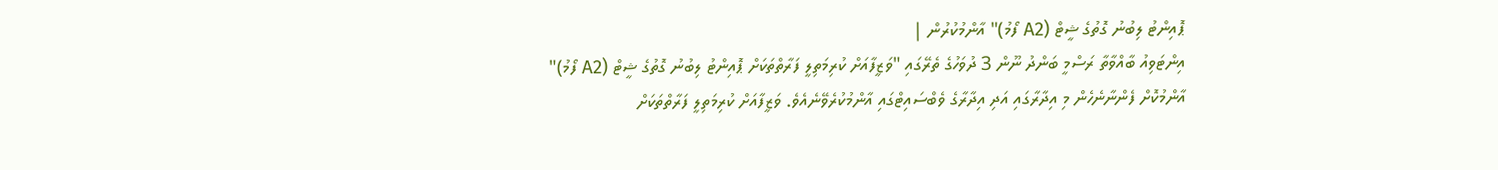ޕޮއިންޓު ލިބުނު ގޮތުގެ ޝީޓް (A2 ފޯމު)" އާންމުކުރުން |
އިންޓަވިއު ބާއްވާތާ ރަސްމީ ބަންދު ނޫން 3 ދުވަހުގެ ތެރޭގައި "ވަޒީފާއަށް ކުރިމަތިލީ ފަރާތްތަކަށް ޕޮއިންޓު ލިބުނު ގޮތުގެ ޝީޓް (A2 ފޯމު)" އާންމުކޮށް ފެންނާނެހެން މި އިދާރާގައި އަދި އިދާރާގެ ވެބްސައިޓްގައި އާންމުކުރެވޭނެއެވެ. ވަޒީފާއަށް ކުރިމަތިލީ ފަރާތްތަކަށް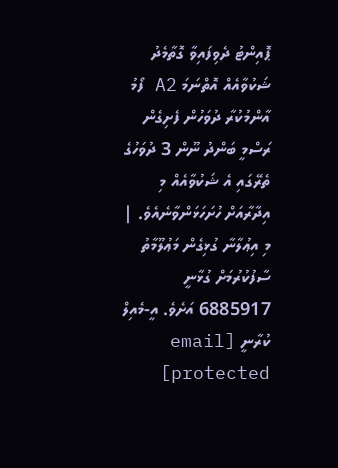ޕޮއިންޓު ދެވިފައިވާ ގޮތާމެދު ޝަކުވާއެއް އޮތްނަމަ A2 ފޯމު އާންމުކުރާ ދުވަހުން ފެށިގެން ރަސްމީ ބަންދު ނޫން 3 ދުވަހުގެ ތެރޭގައި އެ ޝަކުވާއެއް މި އިދާރާއަށް ހުށަހަޅަންވާނެއެވެ. |
މި އިޢުލާނާ ގުޅިގެން މަޢުލޫމާތު ސާފުކުރުމަށް ގުޅާނީ 6885917 އަށެވެ. އީ-މެއިލް ކުރާނީ [email protected]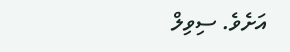އަށެވެ. ސިވިލް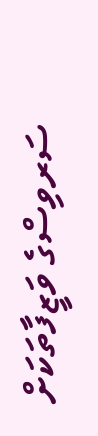ސަރވިސްގެ ވަޒީފާތަކަށް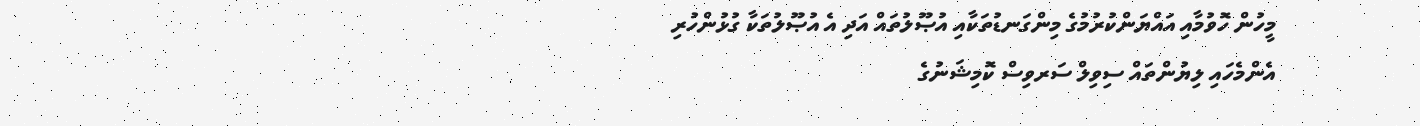މީހުން ހޮވުމާއި އައްޔަންކުރުމުގެ މިންގަނޑުތަކާއި އުޞޫލުތައް އަދި އެ އުޞޫލުތަކާ ގުޅުންހުރި އެންމެހައި ލިޔުންތައް ސިވިލް ސަރވިސް ކޮމިޝަނުގެ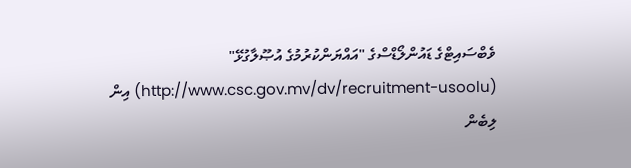ވެބްސައިޓްގެ ޑައުންލޯޑްސްގެ "އައްޔަންކުރުމުގެ އުޞޫލާގުޅޭ" (http://www.csc.gov.mv/dv/recruitment-usoolu) އިން ލިބެން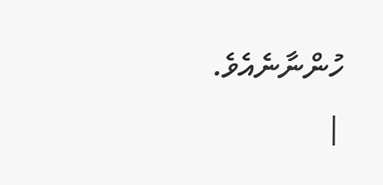ހުންނާނެއެވެ. |